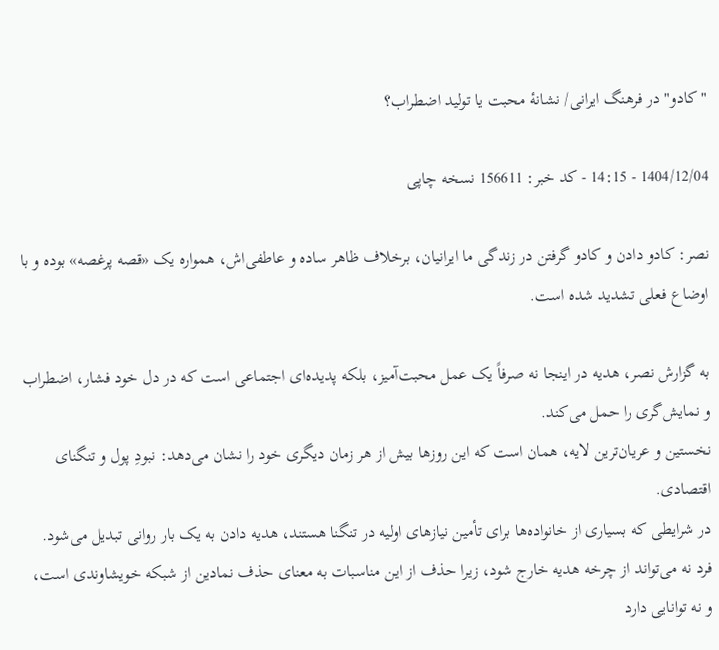"کادو" در فرهنگ ایرانی/ نشانۀ محبت یا تولید اضطراب؟

1404/12/04 - 14:15 - کد خبر: 156611 نسخه چاپی

نصر: کادو دادن و کادو گرفتن در زندگی ما ایرانیان، برخلاف ظاهر ساده و عاطفی‌اش، همواره یک «قصه‌ پرغصه» بوده و با اوضاع فعلی تشدید شده است.

به گزارش نصر، هدیه در اینجا نه صرفاً یک عمل محبت‌آمیز، بلکه پدیده‌ای اجتماعی است که در دل خود فشار، اضطراب و نمایش‌گری را حمل می‌کند.
نخستین و عریان‌ترین لایه، همان است که این روزها بیش از هر زمان دیگری خود را نشان می‌دهد: نبودِ پول و تنگنای اقتصادی.
در شرایطی که بسیاری از خانواده‌ها برای تأمین نیازهای اولیه در تنگنا هستند، هدیه دادن به یک بار روانی تبدیل می‌شود.
فرد نه می‌تواند از چرخه‌ هدیه خارج شود، زیرا حذف از این مناسبات به معنای حذف نمادین از شبکه‌ خویشاوندی است، و نه توانایی دارد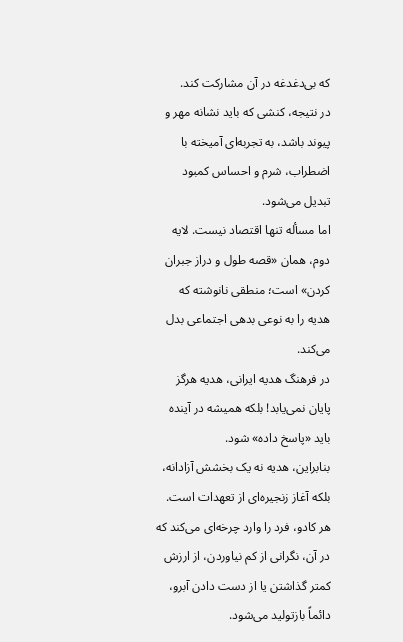که بی‌دغدغه در آن مشارکت کند.
در نتیجه، کنشی که باید نشانه‌ مهر و پیوند باشد، به تجربه‌ای آمیخته با اضطراب، شرم و احساس کمبود تبدیل می‌شود.
اما مسأله تنها اقتصاد نیست. لایه‌ دوم، همان «قصه طول و دراز جبران کردن» است؛ منطقی نانوشته که هدیه را به نوعی بدهی اجتماعی بدل می‌کند.
در فرهنگ هدیه‌ ایرانی، هدیه هرگز پایان نمی‌یابد! بلکه همیشه در آینده باید «پاسخ داده» شود.
بنابراین، هدیه نه یک بخشش آزادانه، بلکه آغاز زنجیره‌ای از تعهدات است.
هر کادو، فرد را وارد چرخه‌ای می‌کند که در آن، نگرانی از کم نیاوردن، از ارزش کمتر گذاشتن یا از دست دادن آبرو، دائماً بازتولید می‌شود.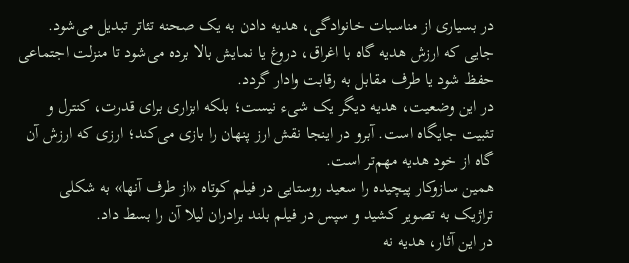در بسیاری از مناسبات خانوادگی، هدیه دادن به یک صحنه‌ تئاتر تبدیل می‌شود. جایی که ارزش هدیه گاه با اغراق، دروغ یا نمایش بالا برده می‌شود تا منزلت اجتماعی حفظ شود یا طرف مقابل به رقابت وادار گردد.
در این وضعیت، هدیه دیگر یک شیء نیست؛ بلکه ابزاری برای قدرت، کنترل و تثبیت جایگاه است. آبرو در اینجا نقش ارز پنهان را بازی می‌کند؛ ارزی که ارزش آن گاه از خود هدیه مهم‌تر است.
همین سازوکار پیچیده را سعید روستایی در فیلم کوتاه «از طرف آنها» به شکلی تراژیک به تصویر کشید و سپس در فیلم بلند برادران لیلا آن را بسط داد.
در این آثار، هدیه نه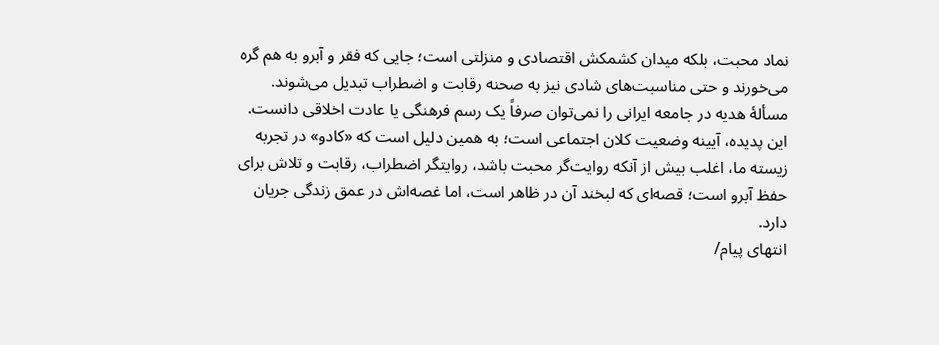نماد محبت، بلکه میدان کشمکش اقتصادی و منزلتی است؛ جایی که فقر و آبرو به هم گره می‌خورند و حتی مناسبت‌های شادی نیز به صحنه‌ رقابت و اضطراب تبدیل می‌شوند.
مسألۀ هدیه در جامعه‌ ایرانی را نمی‌توان صرفاً یک رسم فرهنگی یا عادت اخلاقی دانست.
این پدیده، آیینه‌ وضعیت کلان اجتماعی است؛ به همین دلیل است که «کادو» در تجربه‌ زیسته‌ ما، اغلب بیش از آنکه روایت‌گر محبت باشد، روایتگر اضطراب، رقابت و تلاش برای حفظ آبرو است؛ قصه‌ای که لبخند آن در ظاهر است، اما غصه‌اش در عمق زندگی جریان دارد.
انتهای پیام/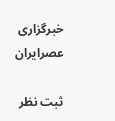خبرگزاری عصرایران

ثبت نظر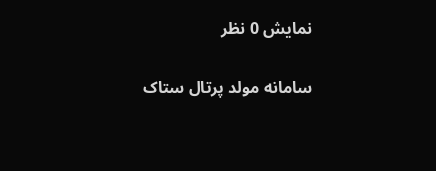نمایش 0 نظر

سامانه مولد پرتال ستاک